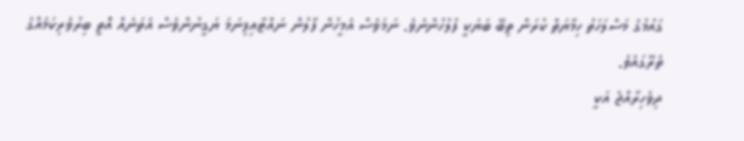ގައުމުގެ މަސްލަހަތު ހިމާޔަތް ކުރަން ތިބޭ ބަޔަކީ ފުލުހުންނެވެ. ނަމަވެސް އެމީހުން ފާލުން ނައްޓާއިފިނަމަ ޔަގީނުންވެސް އެތަނެއް އޮތީ ބިރުވެރިކަމެއްގެ ތެރޭގައެވެ.
ދިވެހިރާއްޖެ އަކީ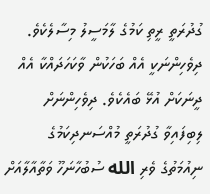ގުދުރަތީ ރީތި ކަމުގެ ލާމަސީލު މިސާލެކެވެ. ދިވެހިންނަކީ އެއް ބަހަކުން ވާކަހަދައްކާ އެއް ދީނަކަށް އުޅޭ ބައެކެވެ. ދިވެހިންނަށް ލިބިފައިވާ ގުދުރަތީ މުއްސަނދިކަމުގެ ނިއުމަތުގެ ވެރި الله ސުބުހާނަހޫ ވަތާއާލާއަށް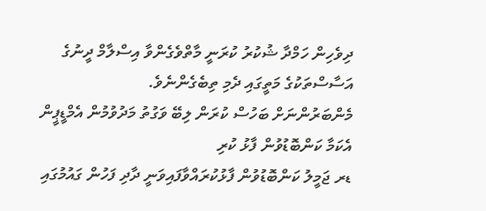ދިވެހިން ހަމްދާ ޝުކުރު ކުރަނީ މާތްވެގެންވާ އިސްލާމް ދީނުގެ އަސާސްތަކުގެ މަތީގައި ދެމި ތިބެގެންނެވެ.
މެންބަރުންނަށް ބަހުސް ކުރަން ލިބޭ ވަގުތު މަދުވުމުން އެމްޑީޕީން އެކަމާ ކަންބޮޑުވުން ފާޅު ކުރި
ޑރ ޖަމީލު ކަންބޮޑުވުން ފާޅުކުރައްވާފައިވަނީ ދާދި ފަހުން ގައުމުގައި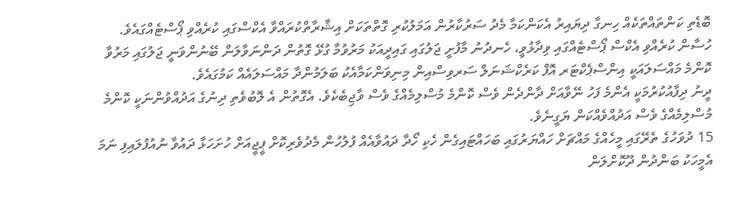ބޮޑެތި ކަންތައްތަކެއް ހިނގާ ދިޔައިރު އެކަންކަމާ މެދު ސަރުކާރުން އަމަލުކުރި ގޮތްތަކަށް އިޝާރާތްކުރައްވާ އެކްސްގައި ކުރެއްވި ޕޯސްޓެއްގައެވެ.
ހުސާން ކުރެއްވި އެކްސް ޕޯސްޓެއްގައި ވިދާޅުވީ، ހެނދުނު މާފުށީ ޖަލުގައި ގައިދީއަކު މަރުވުމާ ގުޅޭ ގޮތުން ދަންނަވާލަން ބޭނުންވަނީ ޖަލުގައި މަރުވާ ކޮންމެ މައްސަލައަކީ އިންސްޕެކްޓަރ އޮފް ކަރެކްޝަނަލް ސަރވިސްއިން މިނިވަންކަމާއެކު ބަލަމުންދާ މައްސަލައެއް ކަމުގައެވެ.
ދީނު ދިފާއުކުރުމަކީ އެންމެ ފަހު ނޭވާއަށް ދާންދެން ވެސް ކޮންމެ މުސްލިމެއްގެ ވެސް ވާޖިބެކެވެ. އެގޮތުން އެ ލޮބުވެތި ދިނުގެ އަދުއްވުންނަކީ ކޮންމެ މުސްލިމެއްގެ ވެސް އަދުއްވެއްކަން ޔަގީނެވެ.
15 ދުވަހުގެ ތެރޭގައި މީހެއްގެ މައްޗަށް ހައްޔަރުގައި ބަހައްޓައިގެން ހެކި ހޯދާ ދައުވާއެއް ފުލުހުން މެދުވެރިކޮށް ޕީޖީއަށް ހުށަހަޅާ ދައުވާ ނުއުފުލައިފި ނަމަ އެމީހަކު ބަންދުން ދޫކޮށްލަން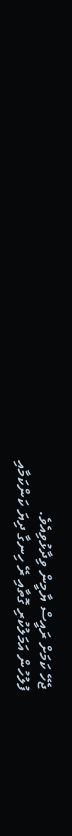ޖެހޭ ކަމަށް ރައީސް ޔާމީން ވިދާޅުވިއެވެ.
ފުލުހުން އަމަލުކުރި ގޮތާއި ރޭ ހިނގާ ދިޔަ ކަންކަމާއި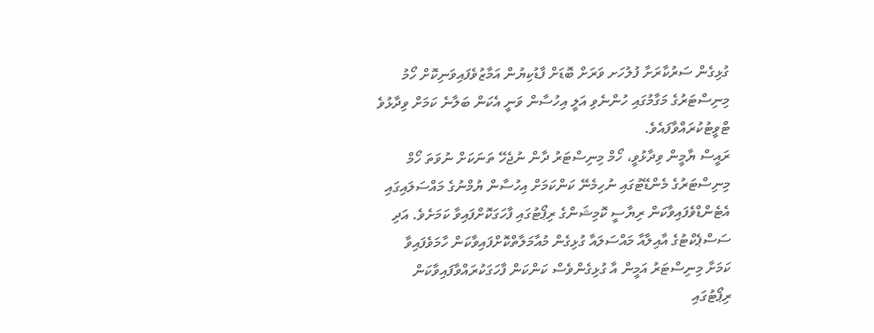ގުޅިގެން ސަރުކާރަށާ ފުލުހަށ ވަރަށް ބޮޑަށް ފާޑުކިޔުން އަމާޒުވެފައިވަނިކޮށް ހޯމު މިނިސްޓަރުގެ މަގާމުގައި ހުންނެވި އަލީ އިހުސާން ވަނީ އެކަން ބަލާނެ ކަމަށް ވިދާޅުވެ ޓްވީޓުކުރައްވާފައެވެ.
ރައީސް ޔާމީން ވިދާޅުވީ، ހޯމް މިނިސްޓަރު ދާން ނުޖެހޭ ތަނަކަށް ނުވަތަ ހޯމް މިނިސްޓަރުގެ މެންޑޭޓުގައި ނުހިމެނޭ ކަންކަމަށް އިހުސާން ޔުމްނުގެ މައްސަލައިގައި އެޓެންޑްވެފައިވާކަން ރިޔާސީ ކޮމިޝަންގެ ރިޕޯޓުގައި ފާހަގަކޮށްފައިވާ ކަމަށެވެ. އަދި ސަސްޕެކްޓުގެ އާއިލާއާ މައްސަލައާ ގުޅިގެން މުއާމަލާތްކޮށްފައިވާކަން ހާމަވެފައިވާ ކަމަށާ މިނިސްޓަރު އަމީން އާ ގުޅިގެންވެސް ކަންކަން ފާހަގަކުރައްވާފައިވާކަން ރިޕޯޓުގައި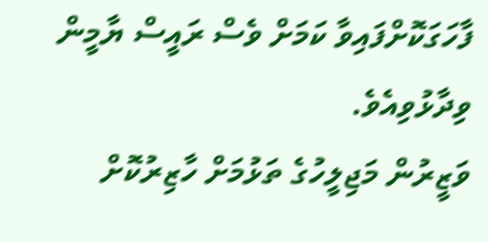ފާހަގަކޮށްފައިވާ ކަމަށް ވެސް ރައީސް ޔާމީން ވިދާޅުވިއެވެ.
ވަޒީރުން މަޖިލީހުގެ ތަޅުމަށް ހާޒިރުކޮށް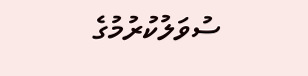ސުވަލުކުރުމުގެ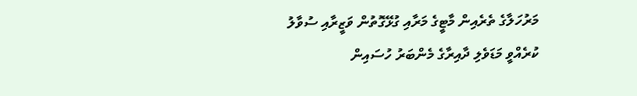މަރުހަލާގެ ތެރެއިން މާޓީގެ މަރާއި ގުޅޭގޮތުން ވަޒީރާއި ސުވާލު ކުރެއްވީ މަޑަވެލި ދާއިރާގެ މެންބަރު ހުސައިން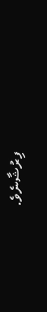ފިރުޝާނެވެ.